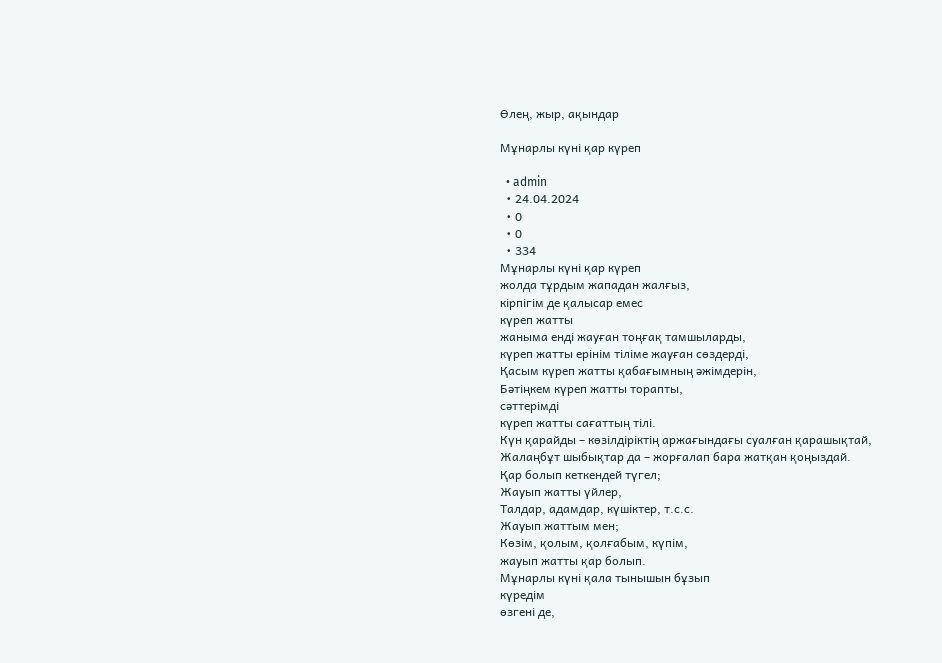Өлең, жыр, ақындар

Мұнарлы күні қар күреп

  • admin
  • 24.04.2024
  • 0
  • 0
  • 334
Мұнарлы күні қар күреп
жолда тұрдым жападан жалғыз,
кірпігім де қалысар емес
күреп жатты
жаныма енді жауған тоңғақ тамшыларды,
күреп жатты ерінім тіліме жауған сөздерді,
Қасым күреп жатты қабағымның әжімдерін,
Бәтіңкем күреп жатты торапты,
сәттерімді
күреп жатты сағаттың тілі.
Күн қарайды – көзілдіріктің аржағындағы суалған қарашықтай,
Жалаңбұт шыбықтар да – жорғалап бара жатқан қоңыздай.
Қар болып кеткендей түгел;
Жауып жатты үйлер,
Талдар, адамдар, күшіктер, т.с.с.
Жауып жаттым мен;
Көзім, қолым, қолғабым, күпім,
жауып жатты қар болып.
Мұнарлы күні қала тынышын бұзып
күредім
өзгені де,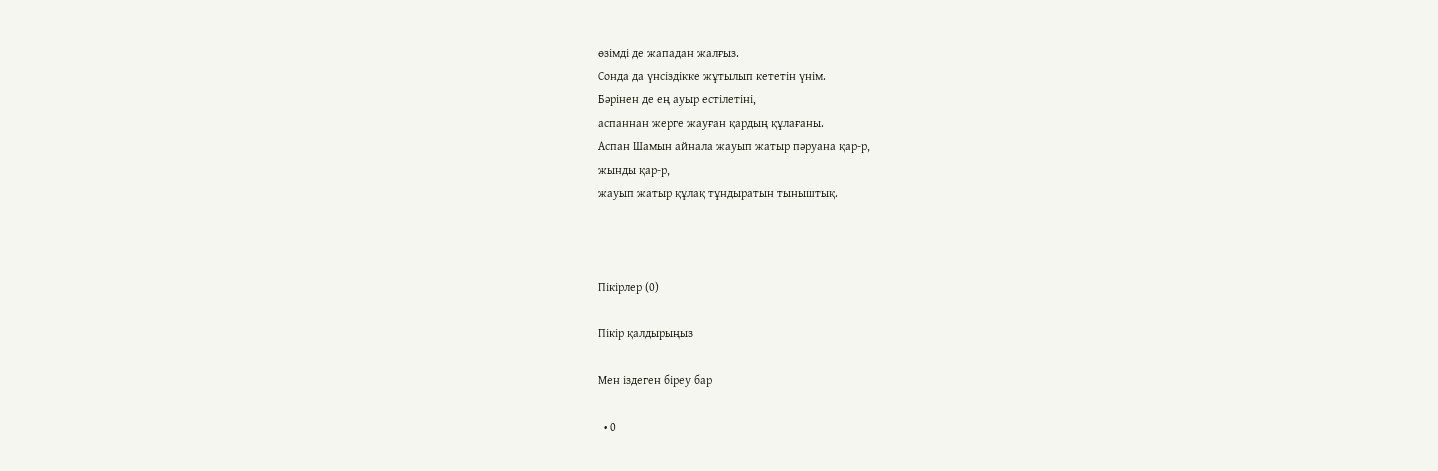өзімді де жападан жалғыз.
Сонда да үнсіздікке жұтылып кететін үнім.
Бәрінен де ең ауыр естілетіні,
аспаннан жерге жауған қардың құлағаны.
Аспан Шамын айнала жауып жатыр пәруана қар-р,
жынды қар-р,
жауып жатыр құлақ тұндыратын тыныштық.



Пікірлер (0)

Пікір қалдырыңыз

Мен іздеген біреу бар

  • 0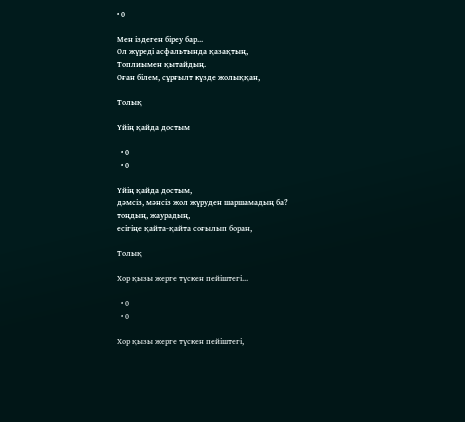• 0

Мен іздеген біреу бар...
Ол жүреді асфальтында қазақтың,
Топлиымен қытайдың.
Оған білем, сұрғылт күзде жолыққан,

Толық

Үйің қайда достым

  • 0
  • 0

Үйің қайда достым,
дәмсіз, мәнсіз жол жүруден шаршамадың ба?
тоңдың, жаурадың,
есігіңе қайта-қайта соғылып боран,

Толық

Хор қызы жерге түскен пейіштегі...

  • 0
  • 0

Хор қызы жерге түскен пейіштегі,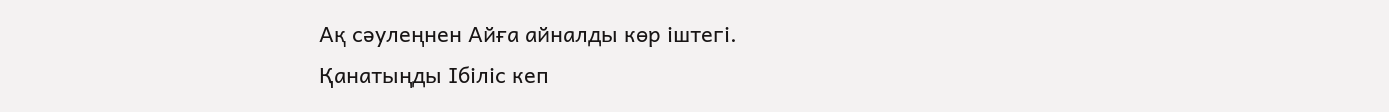Ақ сәулеңнен Айға айналды көр іштегі.
Қанатыңды Ібіліс кеп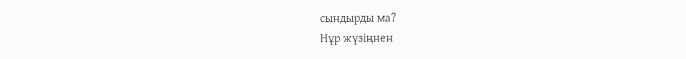сындырды ма?
Нұр жүзіңнен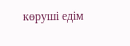көруші едім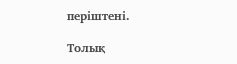періштені.

Толық